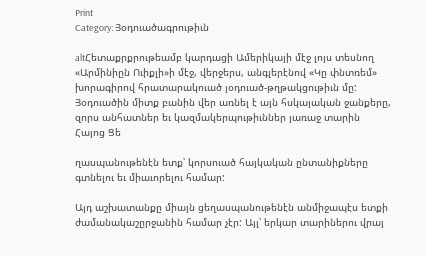Print
Category: Յօդուածագրութիւն

altՀետաքրքրութեամբ կարդացի Ամերիկայի մէջ լոյս տեսնող «Արմինիըն Ուիքլի»ի մէջ, վերջերս, անգլերէնով «Կը փնտռեմ» խորագիրով հրատարակուած յօդուած-թղթակցութիւն մը: Յօդուածին միտք բանին վեր առնել է այն հսկայական ջանքերը, զորս անհատներ եւ կազմակերպութիւններ յառաջ տարին Հայոց Ցե

ղասպանութենէն ետք՝ կորսուած հայկական ընտանիքները գտնելու եւ միաւորելու համար:

Այդ աշխատանքը միայն ցեղասպանութենէն անմիջապէս ետքի ժամանակաշըրջանին համար չէր: Այլ՝ երկար տարիներու վրայ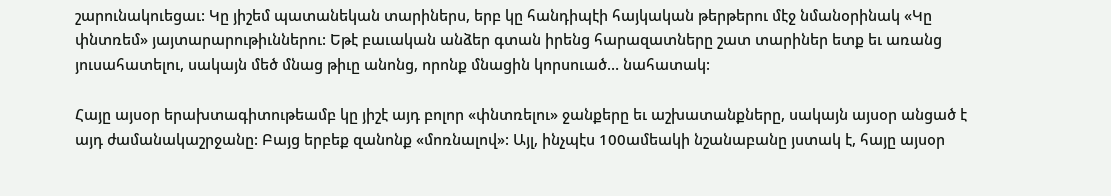շարունակուեցաւ: Կը յիշեմ պատանեկան տարիներս, երբ կը հանդիպէի հայկական թերթերու մէջ նմանօրինակ «Կը փնտռեմ» յայտարարութիւններու: Եթէ բաւական անձեր գտան իրենց հարազատները շատ տարիներ ետք եւ առանց յուսահատելու, սակայն մեծ մնաց թիւը անոնց, որոնք մնացին կորսուած… նահատակ:

Հայը այսօր երախտագիտութեամբ կը յիշէ այդ բոլոր «փնտռելու» ջանքերը եւ աշխատանքները, սակայն այսօր անցած է այդ ժամանակաշրջանը: Բայց երբեք զանոնք «մոռնալով»: Այլ, ինչպէս 100ամեակի նշանաբանը յստակ է, հայը այսօր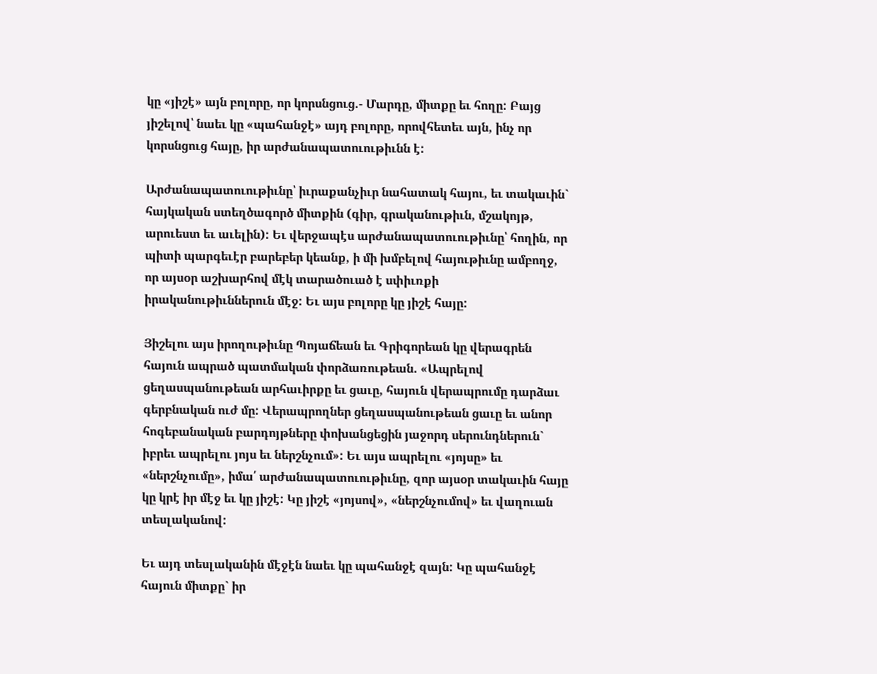կը «յիշէ» այն բոլորը, որ կորսնցուց.- Մարդը, միտքը եւ հողը: Բայց յիշելով՝ նաեւ կը «պահանջէ» այդ բոլորը, որովհետեւ այն, ինչ որ կորսնցուց հայը, իր արժանապատուութիւնն է:

Արժանապատուութիւնը՝ իւրաքանչիւր նահատակ հայու, եւ տակաւին` հայկական ստեղծագործ միտքին (գիր, գրականութիւն, մշակոյթ, արուեստ եւ աւելին): Եւ վերջապէս արժանապատուութիւնը՝ հողին, որ պիտի պարգեւէր բարեբեր կեանք, ի մի խմբելով հայութիւնը ամբողջ, որ այսօր աշխարհով մէկ տարածուած է սփիւռքի իրականութիւններուն մէջ: Եւ այս բոլորը կը յիշէ հայը:

Յիշելու այս իրողութիւնը Պոյաճեան եւ Գրիգորեան կը վերագրեն հայուն ապրած պատմական փորձառութեան. «Ապրելով ցեղասպանութեան արհաւիրքը եւ ցաւը, հայուն վերապրումը դարձաւ գերբնական ուժ մը: Վերապրողներ ցեղասպանութեան ցաւը եւ անոր հոգեբանական բարդոյթները փոխանցեցին յաջորդ սերունդներուն` իբրեւ ապրելու յոյս եւ ներշնչում»: Եւ այս ապրելու «յոյսը» եւ «ներշնչումը», իմա՛ արժանապատուութիւնը, զոր այսօր տակաւին հայը կը կրէ իր մէջ եւ կը յիշէ: Կը յիշէ «յոյսով», «ներշնչումով» եւ վաղուան տեսլականով:

Եւ այդ տեսլականին մէջէն նաեւ կը պահանջէ զայն: Կը պահանջէ հայուն միտքը` իր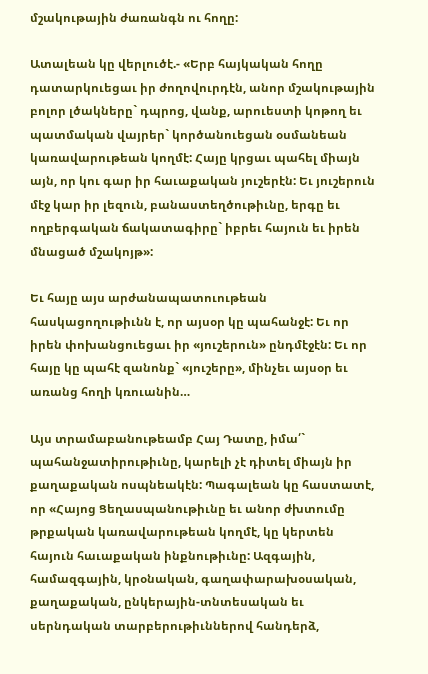մշակութային ժառանգն ու հողը:

Ատալեան կը վերլուծէ.- «Երբ հայկական հողը դատարկուեցաւ իր ժողովուրդէն, անոր մշակութային բոլոր լծակները` դպրոց, վանք, արուեստի կոթող եւ պատմական վայրեր` կործանուեցան օսմանեան կառավարութեան կողմէ: Հայը կրցաւ պահել միայն այն, որ կու գար իր հաւաքական յուշերէն: Եւ յուշերուն մէջ կար իր լեզուն, բանաստեղծութիւնը, երգը եւ ողբերգական ճակատագիրը` իբրեւ հայուն եւ իրեն մնացած մշակոյթ»:

Եւ հայը այս արժանապատուութեան հասկացողութիւնն է, որ այսօր կը պահանջէ: Եւ որ իրեն փոխանցուեցաւ իր «յուշերուն» ընդմէջէն: Եւ որ հայը կը պահէ զանոնք` «յուշերը», մինչեւ այսօր եւ առանց հողի կռուանին…

Այս տրամաբանութեամբ Հայ Դատը, իմա՛` պահանջատիրութիւնը, կարելի չէ դիտել միայն իր քաղաքական ոսպնեակէն: Պագալեան կը հաստատէ, որ «Հայոց Ցեղասպանութիւնը եւ անոր ժխտումը թրքական կառավարութեան կողմէ, կը կերտեն հայուն հաւաքական ինքնութիւնը: Ազգային, համազգային, կրօնական, գաղափարախօսական, քաղաքական, ընկերային-տնտեսական եւ սերնդական տարբերութիւններով հանդերձ,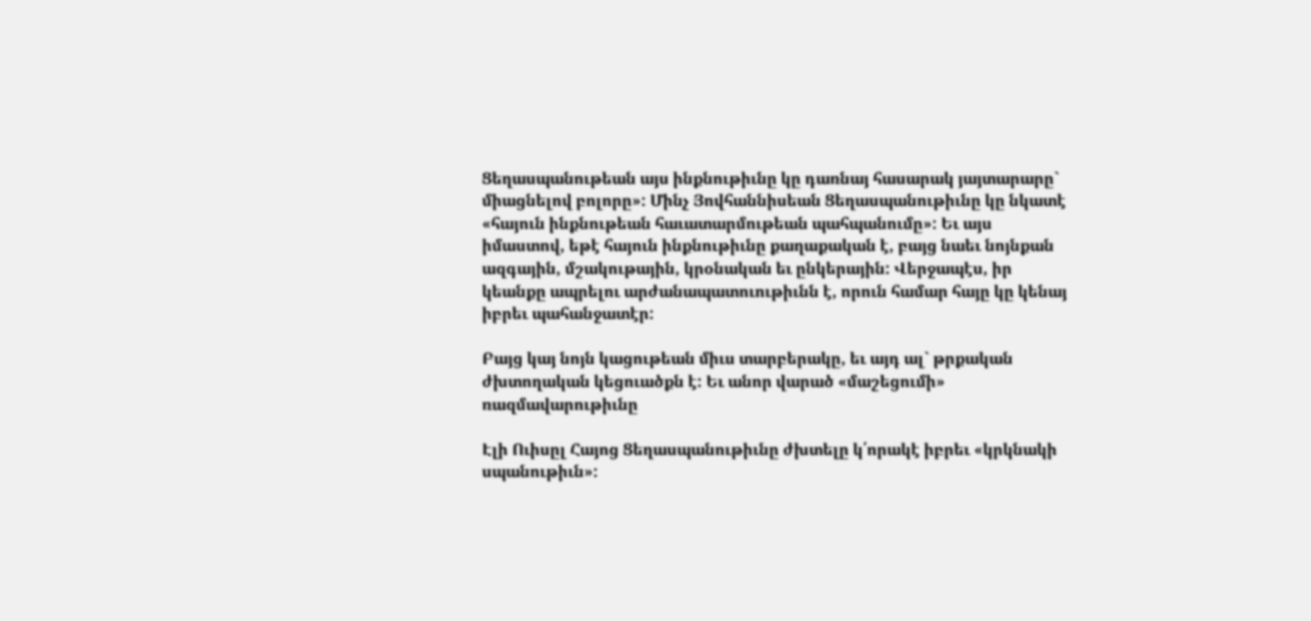Ցեղասպանութեան այս ինքնութիւնը կը դառնայ հասարակ յայտարարը` միացնելով բոլորը»: Մինչ Յովհաննիսեան Ցեղասպանութիւնը կը նկատէ «հայուն ինքնութեան հաւատարմութեան պահպանումը»: Եւ այս իմաստով, եթէ հայուն ինքնութիւնը քաղաքական է, բայց նաեւ նոյնքան ազգային, մշակութային, կրօնական եւ ընկերային: Վերջապէս, իր կեանքը ապրելու արժանապատուութիւնն է, որուն համար հայը կը կենայ իբրեւ պահանջատէր:

Բայց կայ նոյն կացութեան միւս տարբերակը, եւ այդ ալ` թրքական ժխտողական կեցուածքն է: Եւ անոր վարած «մաշեցումի» ռազմավարութիւնը

Էլի Ուիսըլ Հայոց Ցեղասպանութիւնը ժխտելը կ՛որակէ իբրեւ «կրկնակի սպանութիւն»: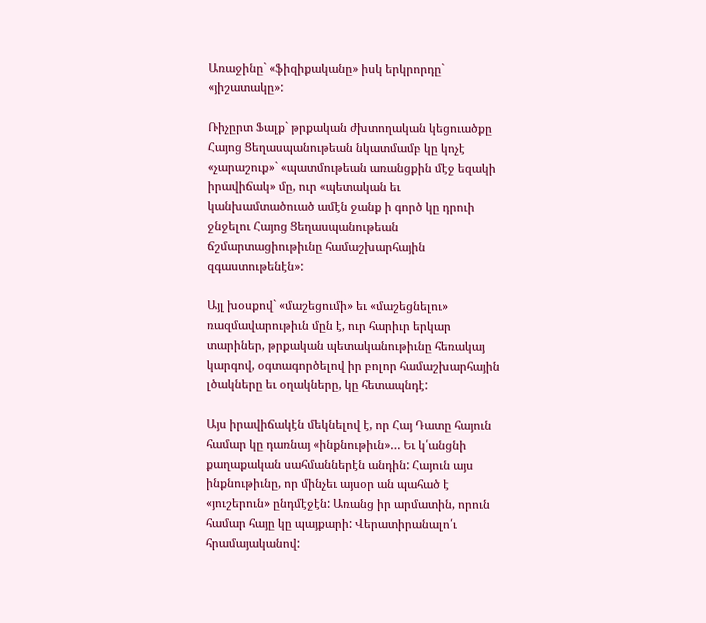Առաջինը` «ֆիզիքականը» իսկ երկրորդը` «յիշատակը»:

Ռիչըրտ Ֆալք` թրքական ժխտողական կեցուածքը Հայոց Ցեղասպանութեան նկատմամբ կը կոչէ «չարաշուք»` «պատմութեան առանցքին մէջ եզակի իրավիճակ» մը, ուր «պետական եւ կանխամտածուած ամէն ջանք ի գործ կը դրուի ջնջելու Հայոց Ցեղասպանութեան ճշմարտացիութիւնը համաշխարհային զգաստութենէն»:

Այլ խօսքով` «մաշեցումի» եւ «մաշեցնելու» ռազմավարութիւն մըն է, ուր հարիւր երկար տարիներ, թրքական պետականութիւնը հեռակայ կարգով, օգտագործելով իր բոլոր համաշխարհային լծակները եւ օղակները, կը հետապնդէ:

Այս իրավիճակէն մեկնելով է, որ Հայ Դատը հայուն համար կը դառնայ «ինքնութիւն»… Եւ կ՛անցնի քաղաքական սահմաններէն անդին: Հայուն այս ինքնութիւնը, որ մինչեւ այսօր ան պահած է «յուշերուն» ընդմէջէն: Առանց իր արմատին, որուն համար հայը կը պայքարի: Վերատիրանալո՛ւ հրամայականով: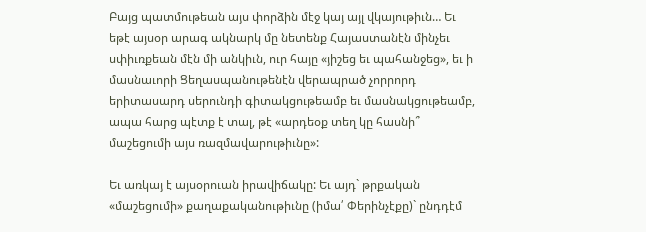Բայց պատմութեան այս փորձին մէջ կայ այլ վկայութիւն… Եւ եթէ այսօր արագ ակնարկ մը նետենք Հայաստանէն մինչեւ սփիւռքեան մէն մի անկիւն, ուր հայը «յիշեց եւ պահանջեց», եւ ի մասնաւորի Ցեղասպանութենէն վերապրած չորրորդ երիտասարդ սերունդի գիտակցութեամբ եւ մասնակցութեամբ, ապա հարց պէտք է տալ, թէ «արդեօք տեղ կը հասնի՞ մաշեցումի այս ռազմավարութիւնը»:

Եւ առկայ է այսօրուան իրավիճակը: Եւ այդ` թրքական «մաշեցումի» քաղաքականութիւնը (իմա՛ Փերինչէքը)` ընդդէմ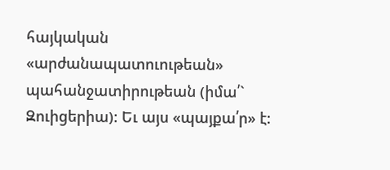հայկական «արժանապատուութեան» պահանջատիրութեան (իմա՛` Զուիցերիա): Եւ այս «պայքա՛ր» է: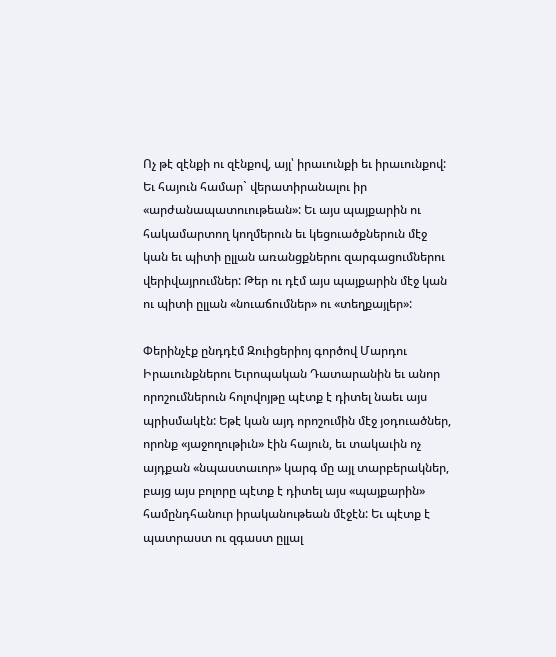Ոչ թէ զէնքի ու զէնքով, այլ՝ իրաւունքի եւ իրաւունքով: Եւ հայուն համար` վերատիրանալու իր «արժանապատուութեան»: Եւ այս պայքարին ու հակամարտող կողմերուն եւ կեցուածքներուն մէջ կան եւ պիտի ըլլան առանցքներու զարգացումներու վերիվայրումներ: Թեր ու դէմ այս պայքարին մէջ կան ու պիտի ըլլան «նուաճումներ» ու «տեղքայլեր»:

Փերինչէք ընդդէմ Զուիցերիոյ գործով Մարդու Իրաւունքներու Եւրոպական Դատարանին եւ անոր որոշումներուն հոլովոյթը պէտք է դիտել նաեւ այս պրիսմակէն: Եթէ կան այդ որոշումին մէջ յօդուածներ, որոնք «յաջողութիւն» էին հայուն, եւ տակաւին ոչ այդքան «նպաստաւոր» կարգ մը այլ տարբերակներ, բայց այս բոլորը պէտք է դիտել այս «պայքարին» համընդհանուր իրականութեան մէջէն: Եւ պէտք է պատրաստ ու զգաստ ըլլալ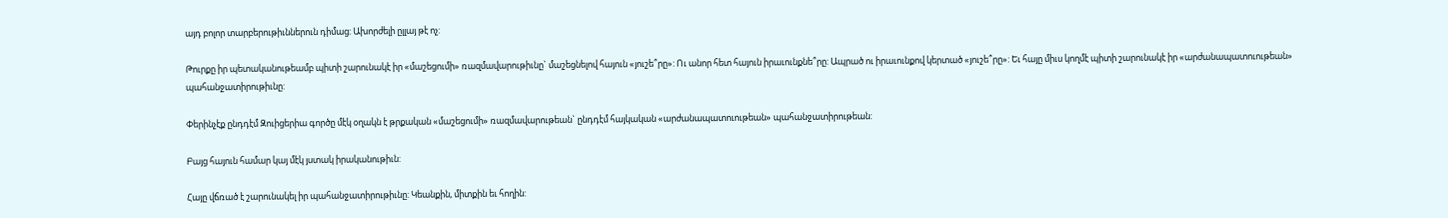այդ բոլոր տարբերութիւններուն դիմաց: Ախորժելի ըլլայ թէ ոչ:

Թուրքը իր պետականութեամբ պիտի շարունակէ իր «մաշեցումի» ռազմավարութիւնը` մաշեցնելով հայուն «յուշե՞րը»: Ու անոր հետ հայուն իրաւունքնե՞րը: Ապրած ու իրաւունքով կերտած «յուշե՞րը»: Եւ հայը միւս կողմէ պիտի շարունակէ իր «արժանապատուութեան» պահանջատիրութիւնը:

Փերինչէք ընդդէմ Զուիցերիա գործը մէկ օղակն է թրքական «մաշեցումի» ռազմավարութեան` ընդդէմ հայկական «արժանապատուութեան» պահանջատիրութեան:

Բայց հայուն համար կայ մէկ յստակ իրականութիւն:

Հայը վճռած է շարունակել իր պահանջատիրութիւնը: Կեանքին, միտքին եւ հողին: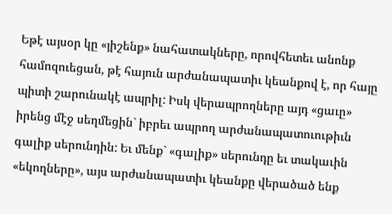Եթէ այսօր կը «յիշենք» նահատակները, որովհետեւ անոնք համոզուեցան, թէ հայուն արժանապատիւ կեանքով է, որ հայը պիտի շարունակէ ապրիլ: Իսկ վերապրողները այդ «ցաւը» իրենց մէջ սեղմեցին` իբրեւ ապրող արժանապատուութիւն գալիք սերունդին: Եւ մենք` «գալիք» սերունդը եւ տակաւին «եկողները», այս արժանապատիւ կեանքը վերածած ենք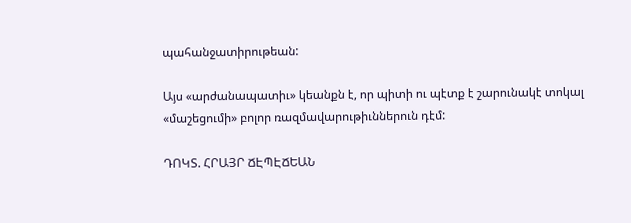պահանջատիրութեան:

Այս «արժանապատիւ» կեանքն է, որ պիտի ու պէտք է շարունակէ տոկալ «մաշեցումի» բոլոր ռազմավարութիւններուն դէմ:

ԴՈԿՏ. ՀՐԱՅՐ ՃԷՊԷՃԵԱՆ